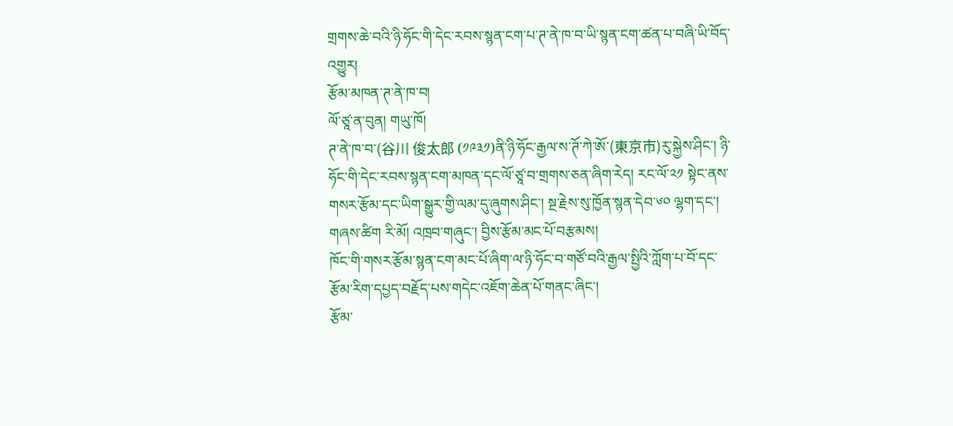གྲགས་ཆེ་བའི་ཉི་ཧོང་གི་དེང་རབས་སྙན་ངག་པ་ཊ་ནེ་ཁ་བ་ཡི་སྙན་ངག་ཚན་པ་བཞི་ཡི་བོད་འགྱུར།
རྩོམ་མཁན་ཊ་ནེ་ཁ་བ།
ལོ་ཙཱ་ན་བུན། གཡུ་ཁོ།
ཊ་ནེ་ཁ་བ་(谷川 俊太郎 (༡༩༣༡)ནི་ཉི་ཧོང་རྒྱལ་ས་ཊོ་ཀེ་ཨོ་(東京市)རུ་སྐྱེས་ཤིང་། ཉི་ཧོང་གི་དེང་རབས་སྙན་ངག་མཁན་དང་ལོ་ཙཱ་བ་གྲགས་ཅན་ཞིག་རེད། རང་ལོ་༢༡ སྟེང་ནས་གསར་རྩོམ་དང་ཡིག་སྒྱུར་གྱི་ལམ་དུ་ཞུགས་ཤིང་། སྔ་རྗེས་སུ་ཁྱོན་སྙན་དེབ་༦༠ ལྷག་དང་། གཞས་ཚིག རི་མོ། འཁྲབ་གཞུང་། བྱིས་རྩོམ་མང་པོ་བརྩམས།
ཁོང་གི་གསར་རྩོམ་སྙན་ངག་མང་པོ་ཞིག་ལ་ཉི་ཧོང་བ་གཙོ་བའི་རྒྱལ་སྤྱིའི་ཀློག་པ་བོ་དང་རྩོམ་རིག་དཔྱད་བརྗོད་པས་གདེང་འཇོག་ཆེན་པོ་གནང་ཞིང་།
རྩོམ་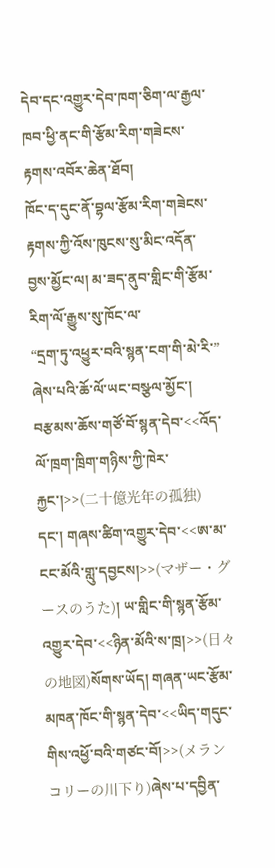དེབ་དང་འགྱུར་དེབ་ཁག་ཅིག་ལ་རྒྱལ་ཁབ་ཕྱི་ནང་གི་རྩོམ་རིག་གཟེངས་རྟགས་འབོར་ཆེན་ཐོབ།
ཁོང་ད་དུང་ནོ་བྷལ་རྩོམ་རིག་གཟེངས་རྟགས་ཀྱི་འོས་ཁུངས་སུ་མིང་འདོན་བྱས་མྱོང་ལ། མ་ཟད་ནུབ་གླིང་གི་རྩོམ་རིག་ལོ་རྒྱུས་སུ་ཁོང་ལ་
“དྲག་ཏུ་འཕྱུར་བའི་སྙན་ངག་གི་མེ་རི་” ཞེས་པའི་ཆོ་ལོ་ཡང་བསྩལ་མྱོང་།
བརྩམས་ཆོས་གཙོ་བོ་སྙན་དེབ་<<འོད་ལོ་ཁྲག་ཁྲིག་གཉིས་ཀྱི་ཁེར་རྐྱང་།>>(二十億光年の孤独) དང་། གཞས་ཚིག་འགྱུར་དེབ་<<ཨ་མ་ངང་མོའི་གླུ་དབྱངས།>>(マザー・グースのうた)། ཡ་གླིང་གི་སྙན་རྩོམ་འགྱུར་དེབ་<<ཉིན་མོའི་ས་ཁྲ།>>(日々の地図)སོགས་ཡོད། གཞན་ཡང་རྩོམ་མཁན་ཁོང་གི་སྙན་དེབ་<<ཡིད་གདུང་གིས་འཕྱོ་བའི་གཙང་བོ།>>(メランコリーの川下り)ཞེས་པ་དབྱིན་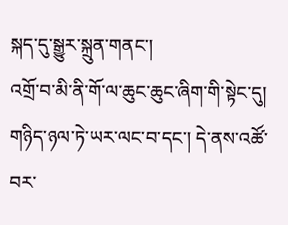སྐད་དུ་སྒྱུར་སྐྲུན་གནང་།
འགྲོ་བ་མི་ནི་གོ་ལ་ཆུང་ཆུང་ཞིག་གི་སྟེང་དུ།
གཉིད་ཉལ་ཏེ་ཡར་ལང་བ་དང་། དེ་ནས་འཚོ་བར་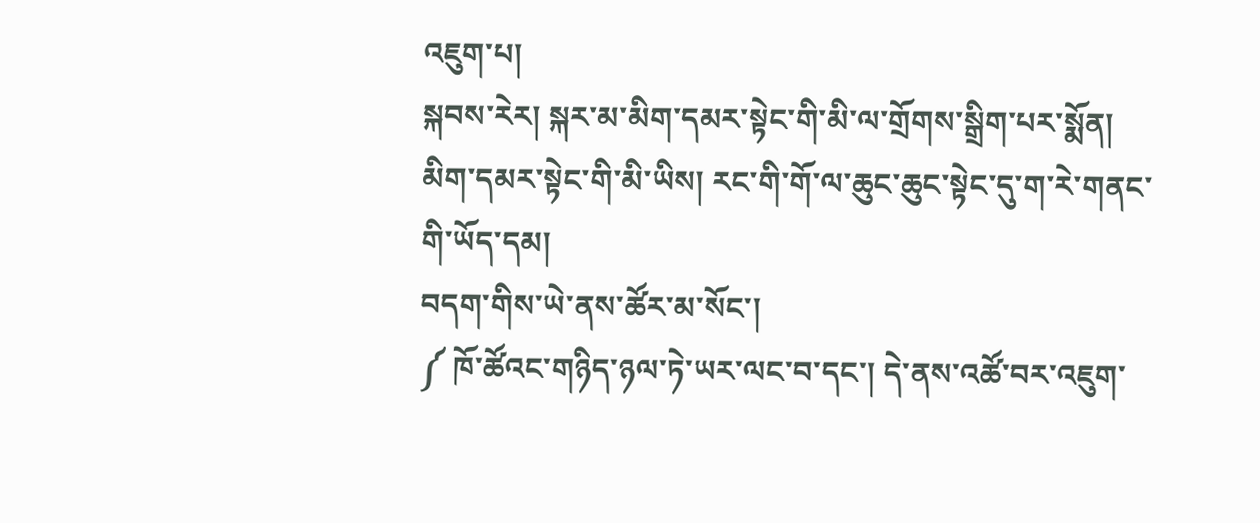འཇུག་པ།
སྐབས་རེར། སྐར་མ་མིག་དམར་སྟེང་གི་མི་ལ་གྲོགས་སྒྲིག་པར་སྨོན།
མིག་དམར་སྟེང་གི་མི་ཡིས། རང་གི་གོ་ལ་ཆུང་ཆུང་སྟེང་དུ་ག་རེ་གནང་གི་ཡོད་དམ།
བདག་གིས་ཡེ་ནས་ཚོར་མ་སོང་།
༼ ཁོ་ཚོའང་གཉིད་ཉལ་ཏེ་ཡར་ལང་བ་དང་། དེ་ནས་འཚོ་བར་འཇུག་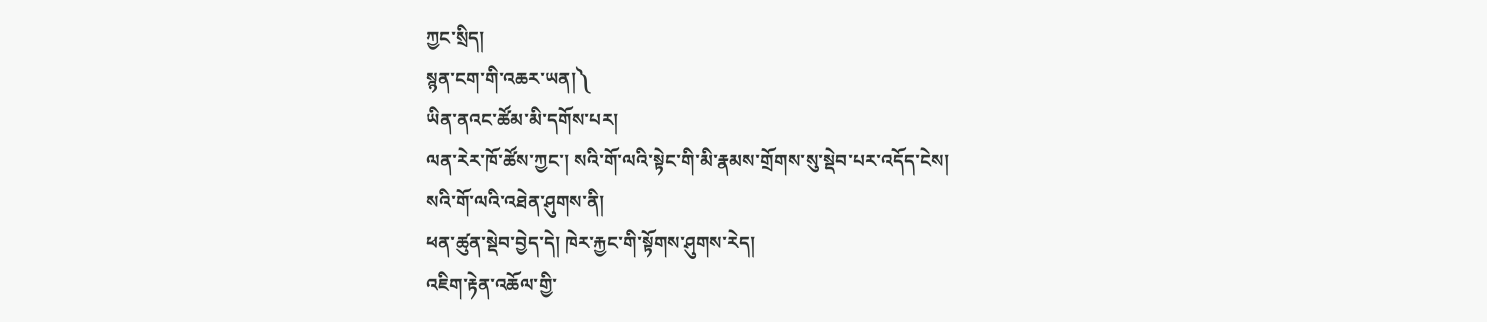ཀྱང་སྲིད།
སྙན་ངག་གི་འཆར་ཡན།༽
ཡིན་ནའང་ཚོམ་མི་དགོས་པར།
ལན་རེར་ཁོ་ཚོས་ཀྱང་། སའི་གོ་ལའི་སྟེང་གི་མི་རྣམས་གྲོགས་སུ་སྡེབ་པར་འདོད་ངེས།
སའི་གོ་ལའི་འཐེན་ཤུགས་ནི།
ཕན་ཚུན་སྡེབ་བྱེད་དེ། ཁེར་རྐྱང་གི་སྟོགས་ཤུགས་རེད།
འཇིག་རྟེན་འཆོལ་གྱི་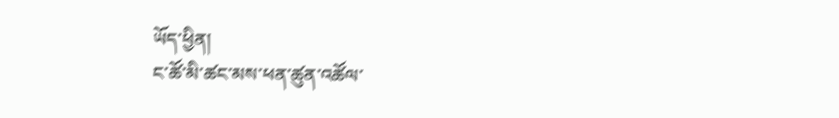ཡོད་ཕྱིན།
ང་ཚོ་མི་ཚང་མས་ཕན་ཚུན་འཚོལ་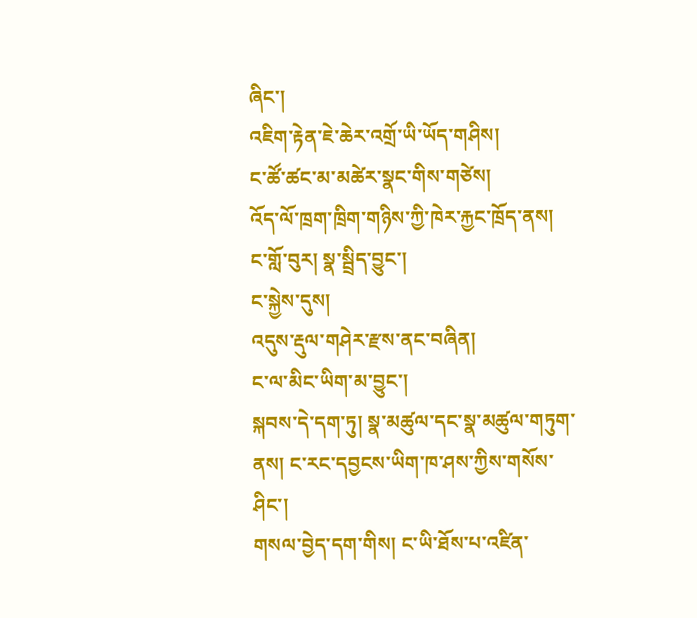ཞིང་།
འཇིག་རྟེན་ཇེ་ཆེར་འགྲོ་ཡི་ཡོད་གཤིས།
ང་ཚོ་ཚང་མ་མཚེར་སྣང་གིས་གཙེས།
འོད་ལོ་ཁྲག་ཁྲིག་གཉིས་ཀྱི་ཁེར་རྐྱང་ཁྲོད་ནས།
ང་གློ་བུར། སྣ་སྦྲིད་བྱུང་།
ང་སྐྱེས་དུས།
འདུས་རྡུལ་གཤེར་རྫས་ནང་བཞིན།
ང་ལ་མིང་ཡིག་མ་བྱུང་།
སྐབས་དེ་དག་ཏུ། སྣ་མཚུལ་དང་སྣ་མཚུལ་གཏུག་ནས། ང་རང་དབྱངས་ཡིག་ཁ་ཤས་ཀྱིས་གསོས་ཤིང་།
གསལ་བྱེད་དག་གིས། ང་ཡི་ཐོས་པ་འཛིན་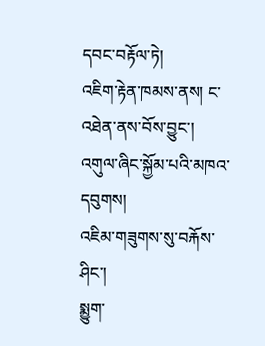དབང་བརྟོལ་ཏེ།
འཇིག་རྟེན་ཁམས་ནས། ང་འཐེན་ནས་བོས་བྱུང་།
འགུལ་ཞིང་སྐྱོམ་པའི་མཁའ་དབུགས།
འཇིམ་གཟུགས་སུ་བརྐོས་ཤིང་།
སྨྱུག་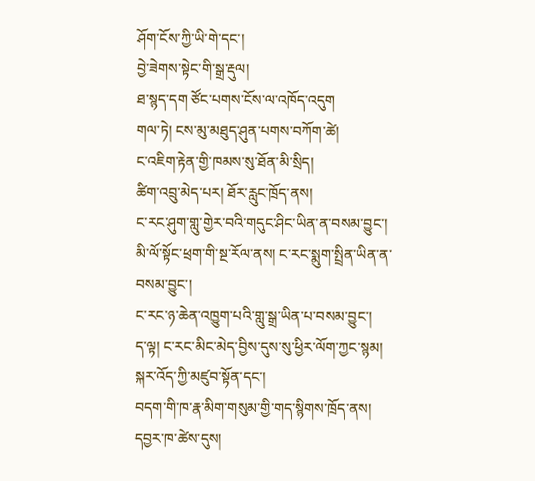ཤོག་ངོས་ཀྱི་ཡི་གེ་དང་།
བྱེ་ཟེགས་སྟེང་གི་སྒྲ་རྡུལ།
ཐ་སྙད་དག ཙོང་པགས་ངོས་ལ་འཁོད་འདུག
གལ་ཏེ། ངས་མུ་མཐུད་ཤུན་པགས་བཀོག་ཚེ།
ང་འཇིག་རྟེན་གྱི་ཁམས་སུ་ཐོན་མི་སྲིད།
ཚིག་འབྲུ་མེད་པར། ཐོར་རླུང་ཁྲོད་ནས།
ང་རང་ཤུག་གླུ་གྱེར་བའི་གདུང་ཤིང་ཡིན་ན་བསམ་བྱུང་།
མི་ལོ་སྟོང་ཕྲག་གི་སྔ་རོལ་ནས། ང་རང་སྨུག་སྤྲིན་ཡིན་ན་བསམ་བྱུང་།
ང་རང་ཉ་ཆེན་འཁྱུག་པའི་གླུ་སྒྲ་ཡིན་པ་བསམ་བྱུང་།
ད་ལྟ། ང་རང་མིང་མེད་བྱིས་དུས་སུ་ཕྱིར་ལོག་ཀྱང་སྙམ།
སྐར་འོད་ཀྱི་མཛུབ་སྟོན་དང་།
བདག་གི་ཁ་རྣ་མིག་གསུམ་གྱི་གད་སྙིགས་ཁྲོད་ནས།
དབྱར་ཁ་ཚེས་དུས།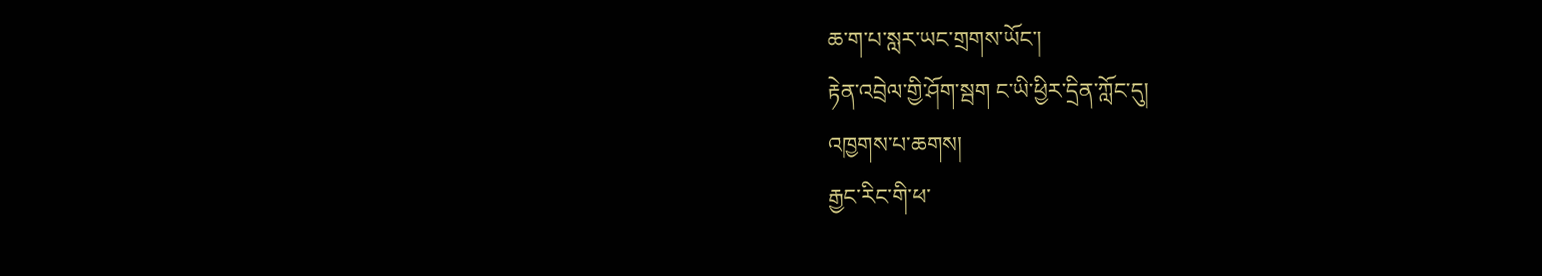ཆ་ག་པ་སླར་ཡང་གྲགས་ཡོང་།
རྟེན་འབྲེལ་གྱི་ཤོག་སྦག ང་ཡི་ཕྱིར་དྲིན་ཀློང་དུ།
འཁྱགས་པ་ཆགས།
རྒྱང་རིང་གི་ཕ་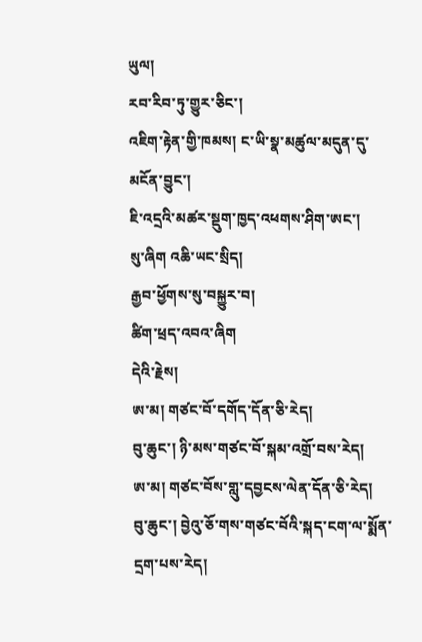ཡུལ།
རབ་རིབ་ཏུ་གྱུར་ཅིང་།
འཇིག་རྟེན་གྱི་ཁམས། ང་ཡི་སྣ་མཚུལ་མདུན་དུ་མངོན་བྱུང་།
ཇི་འདྲའི་མཚར་སྡུག་ཁྱད་འཕགས་ཤིག་ཨང་།
སུ་ཞིག འཆི་ཡང་སྲིད།
རྒྱབ་ཕྱོགས་སུ་བསྐྱུར་བ།
ཚིག་ཕྲད་འབའ་ཞིག
དེའི་རྗེས།
ཨ་མ། གཙང་བོ་དགོད་དོན་ཅི་རེད།
བུ་ཆུང་། ཉི་མས་གཙང་བོ་སྐམ་འགྲོ་བས་རེད།
ཨ་མ། གཙང་བོས་གླུ་དབྱངས་ལེན་དོན་ཅི་རེད།
བུ་ཆུང་། བྱེའུ་ཅོ་གས་གཙང་བོའི་སྐད་ངག་ལ་སྨོན་དྲག་པས་རེད།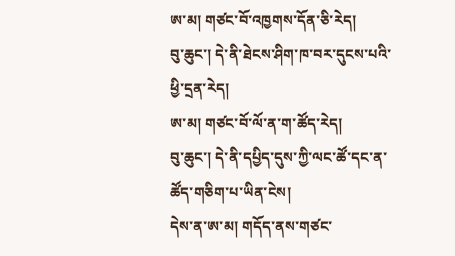ཨ་མ། གཙང་བོ་འཁྱགས་དོན་ཅི་རེད།
བུ་ཆུང་། དེ་ནི་ཐེངས་ཤིག་ཁ་བར་དུངས་པའི་ཕྱི་དྲན་རེད།
ཨ་མ། གཙང་བོ་ལོ་ན་ག་ཚོད་རེད།
བུ་ཆུང་། དེ་ནི་དཔྱིད་དུས་ཀྱི་ལང་ཚོ་དང་ན་ཚོད་གཅིག་པ་ཡིན་ངེས།
དེས་ན་ཨ་མ། གདོད་ནས་གཙང་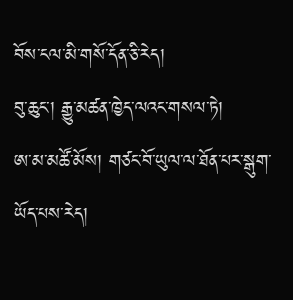བོས་ངལ་མི་གསོ་དོན་ཅི་རེད།
བུ་ཆུང་། རྒྱུ་མཚན་ཁྱེད་ལའང་གསལ་ཏེ།
ཨ་མ་མཚོ་མོས། གཙང་བོ་ཡུལ་ལ་ཐོན་པར་སྒུག་ཡོད་པས་རེད།